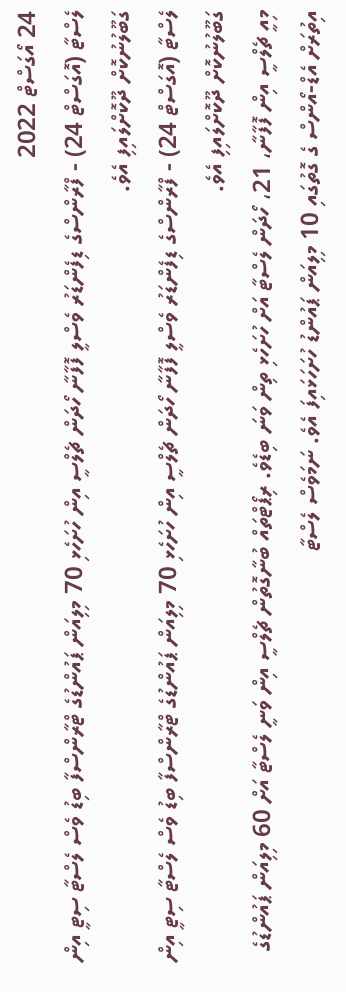24 އޯގަސްޓް 2022
ލެސްޓާ (އޮގަސްޓް 24) - ފްރާންސްގެ ޑިފެންޑަރު ވެސްލީ ފޮފާނާ ހޯދަން ޗެލްސީ އިން ހުށަހެޅި 70 މިލިއަން ޕައުންޑުގެ ޓްރާންސްފާ ބިޑު ވެސް ލެސްޓާ ސިޓީ އިން ގަބޫލުނުކޮށް ދޫކޮށްލައިފި އެވެ.
ލެސްޓާ (އޮގަސްޓް 24) - ފްރާންސްގެ ޑިފެންޑަރު ވެސްލީ ފޮފާނާ ހޯދަން ޗެލްސީ އިން ހުށަހެޅި 70 މިލިއަން ޕައުންޑުގެ ޓްރާންސްފާ ބިޑު ވެސް ލެސްޓާ ސިޓީ އިން ގަބޫލުނުކޮށް ދޫކޮށްލައިފި އެވެ.
މިއީ ޗެލްސީ އިން ފޮފާނާ، 21، ހޯދަން ލެސްޓާ އަށް ހުށަހެޅި ތިން ވަނަ ބިޑެވެ. ރިޕޯޓްތައް ބުނާގޮތުން ޗެލްސީ އިން ވަނީ ލެސްޓާ އަށް 60 މިލިއަން ޕައުންޑުގެ އިތުރަށް އެޑް-އޯންސް ގެ ގޮތުގައި 10 މިލިއަން ޕައުންޑު ހުށަހަޅައިފަ އެވެ. ނަމަވެސް ލެސްޓާ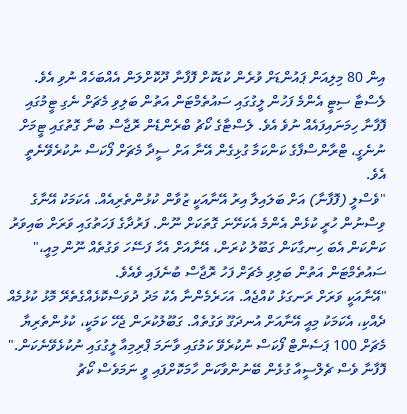އިން 80 މިލިއަން ޕައުންޑަށް ވުރެން ކުޑަކޮށް ފޮފާނާ ދޫކޮށްލަން އެއްބަހެއް ނުވި އެވެ.
ލެސްޓާ ސިޓީ އެންމެ ފަހުން ލީގުގައި ސައުތެމްޓަން އަތުން ބަލިވި މެޗަށް ނެގި ޓީމުގައި ފޮފާނާ ހިމަނައިފައެއް ނުވެ އެވެ. ލެސްޓާގެ ކޯޗު ބްރެންޑެން ރޮޖާސް ބުނާ ގޮތުގައި ޓީމަށް ނުނެގީ، ޓްރާންސްފާގެ ކަންކަމާ ގުޅިގެން އޭނާ އަށް ސީދާ މެޗަށް ފޯކަސް ނުކުރެވޭނެތީ އެވެ.
"ވެސްލީ (ފޮފާނާ) އަށް ބަލައިލާ އިރު އޭނާއަކީ ޒުވާން ކުޅުންތެރިއެއް. އެކަމަކު އޭނާގެ ވިސްނުން ހުރީ ކުޅެން އެންމެ އެކަށޭނަ ގޮތަކަށް ނޫން. ފަރުދާގެ ފަހަތުގައި ވަރަށް ބައިވަރު ކަންކަން އެބަ ހިނގާކަން ގަބޫލު ކުރަން، އޭނާއަށް އެހާ ފަސޭހަ ވަގުތެއް ނޫން މިއީ،" ސައުތެމްޓަން އަތުން ބަލިވި މެޗަށް ފަހު ރޮޖާސް ބުނެފައި ވެއެވެ.
"އޭނާއަކީ ވަރަށް ރަނގަޅު ކުއްޖެއް. އަހަރެމެންނާ އެކު މަދު ދުވަސްކޮޅެއްގެތެރޭ މޮޅު ކުޅުމެއް ދެއްކި، އެކަމަކު މިއީ އޭނާއަށް އުނދަގޫ ވަގުތެއް. ގަބޫލުކުރަން ޖެހޭ ކަމަކީ، ކުޅުންތެރިޔާ މެޗަށް 100 ޕަސެންޓް ފޯކަސް ނުކުރެވޭ ކަމުގައި ވާނަމަ ޕްރިމިއާ ލީގުގައި ނުކުޅެވޭނެކަން."
ފޮފާނާ ވެސް ޗެލްސީއާ ގުޅެން ބޭނުންވާކަން ހާމަކޮށްފައި ވީ ނަމަވެސް ކޯޗު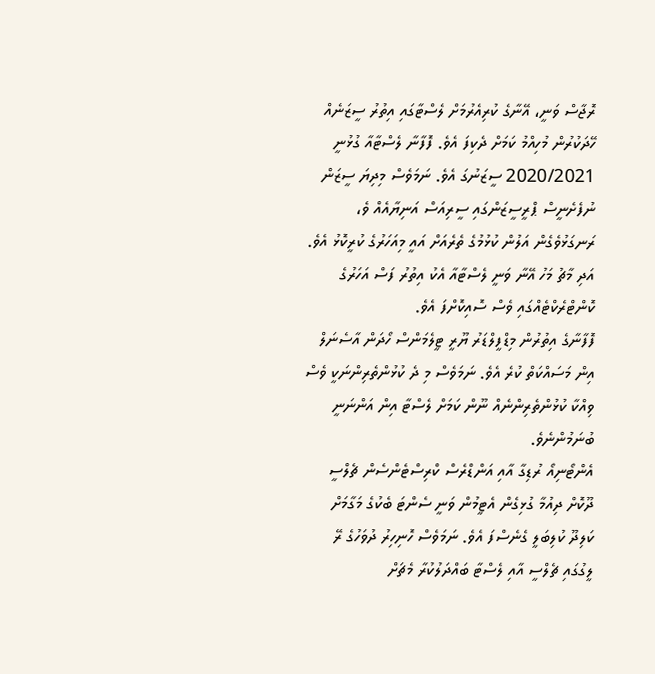ރޮޖާސް ވަނީ، އޭނާގެ ކުރިއެރުމަށް ލެސްޓާގައި އިތުރު ސީޒަނެއް ހޭދަކުރުން މުހިއްމު ކަމަށް ދެކިފަ އެވެ. ފޮފާނާ ލެސްޓާއާ ގުޅުނީ 2020/2021 ސީޒަނުގަ އެވެ. ނަމަވެސް މިދިޔަ ސީޒަން ނުފެށެނީސް ޕްރީސީޒަންގައި ސީރިއަސް އަނިޔާއެއް ވެ، ރަނގަޅުވެގެން އަލުން ކުޅުމުގެ ތެރެއަށް އައީ މިއަހަރުގެ ކުރީކޮޅު އެވެ. އަދި މާޗު މަހު އޭނާ ވަނީ ލެސްޓާއާ އެކު އިތުރު ފަސް އަހަރުގެ ކޮންޓްރެކްޓެއްގައި ވެސް ސޮއިކޮށްފަ އެވެ.
ފޮފާނާގެ އިތުރުން މިޑްފީލްޑަރު ޔޫރީ ޓީލެމަންސް ހޯދަން އާސެނަލް އިން މަސައްކަތް ކުރެ އެވެ. ނަމަވެސް މި ދެ ކުޅުންތެރިންނަކީ ވެސް ވިއްކާ ކުޅުންތެރިންނެއް ނޫން ކަމަށް ލެސްޓާ އިން އަންނަނީ ބުނަމުންނެވެ.
އެންޓޯނިއޯ ރުޑިގާ އާއި އަންޑްރެސް ކްރިސްޓެންސެން ޗެލްސީ ދޫކޮށް ދިއުމާ ގުޅިގެން އެޓީމުން ވަނީ ސެންޓަ ބެކުގެ މަގާމަށް ކަލިދޫ ކުލިބަލީ ގެނެސްފަ އެވެ. ނަމަވެސް ހޮނިހިރު ދުވަހުގެ ރޭ ލީގުގައި ޗެލްސީ އާއި ލެސްޓާ ބައްދަލުކުރާ މެޗަށް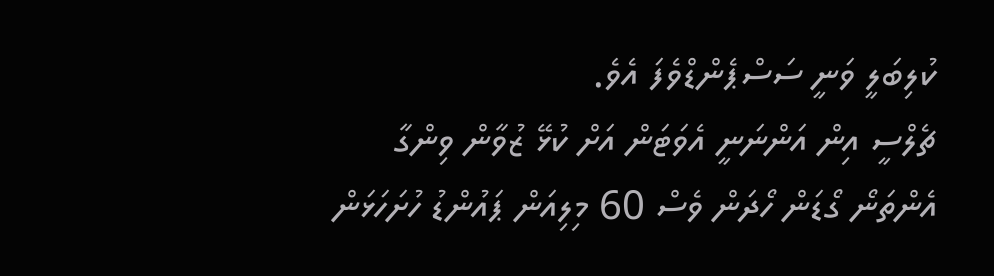ކުލިބަލީ ވަނީ ސަސްޕެންޑްވެފަ އެވެ.
ޗެލްސީ އިން އަންނަނީ އެވަޓަން އަށް ކުޅޭ ޒުވާން ވިންގާ އެންތަނޯ ގޯޑަން ހޯދަން ވެސް 60 މިލިއަން ޕައުންޑު ހުށަހަޅަން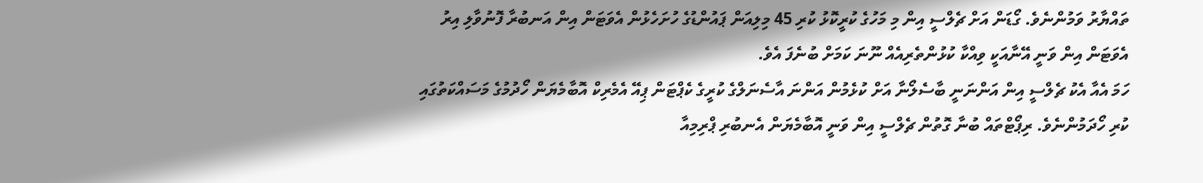ތައްޔާރު ވަމުންނެވެ. ގޯޑަން އަށް ޗެލްސީ އިން މި މަހުގެ ކުރީކޮޅު ކުރި 45 މިލިއަން ޕައުންޑުގެ ހުށަހެޅުން އެވަޓަން އިން އަނބުރާ ފޮނުވާލި އިރު އެވަޓަން އިން ވަނީ އޭނާއަކީ ވިއްކާ ކުޅުންތެރިއެއް ނޫނަ ކަމަށް ބުނެފަ އެވެ.
ހަމަ އެއާ އެކު ޗެލްސީ އިން އަންނަނީ ބާސެލޯނާ އަށް ކުޅެމުން އަންނަ އާސެނަލްގެ ކުރީގެ ކެޕްޓަން ޕިއޭ އެމެރިކް އޮބާމެޔަން ހޯދުމުގެ މަސައްކަތުގައި ކުރި ހޯދަމުންނެވެ. ރިޕޯޓްތައް ބުނާ ގޮތުން ޗެލްސީ އިން ވަނީ އޮބާމެޔަން އެނބުރި ޕްރިމިއާ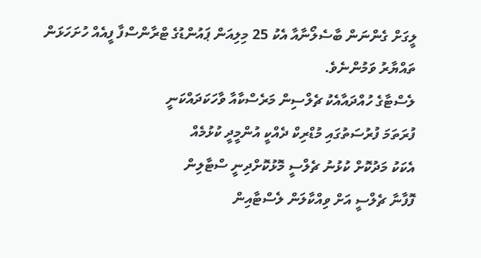ލީގަށް ގެންނަން ބާސެލޯނާއާ އެކު 25 މިލިއަން ޕައުންޑުގެ ޓްރާންސްފާ ފީއެއް ހުށަހަޅަން ތައްޔާރު ވަމުންނެވެ.
ލެސްޓާގެ ހުއްދައާއެކު ޗެލްސިން މަރެސްކާއާ ވާހަކަދައްކަނީ
ފުރަތަމަ ފުރުސަތުގައި މުޑްރިކް ދެއްކީ އުންމީދީ ކުޅުމެއް
އެކަކު މަދުކޮށް ކުޅުނު ޗެލްސީ މޮޅުކޮށްދިނީ ސްޓާލިން
ފޮފާނާ ޗެލްސީ އަށް ވިއްކާލަން ލެސްޓާއިން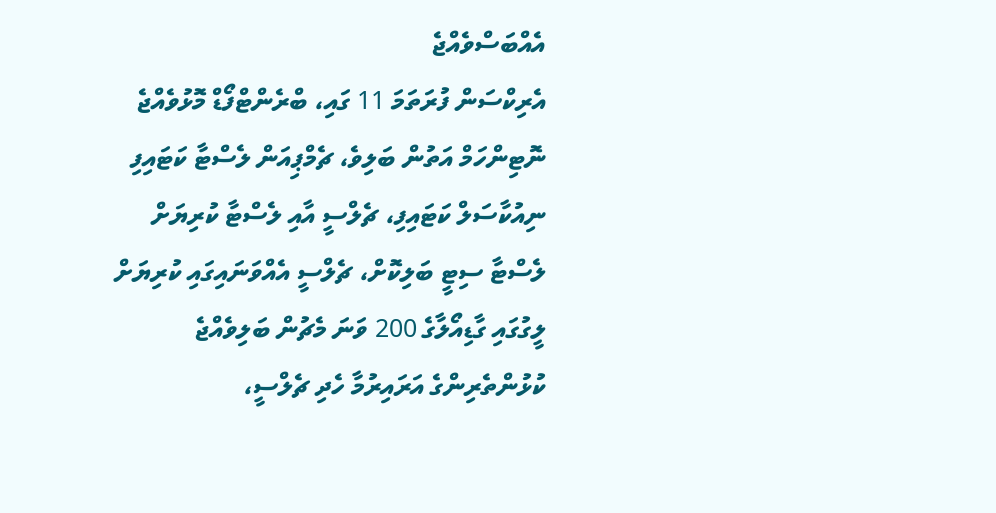އެއްބަސްވެއްޖެ
އެރިކްސަން ފުރަތަމަ 11 ގައި، ބްރެންޓްފޯޑް މޮޅުވެއްޖެ
ނޮޓިންހަމް އަތުން ބަލިވެ، ޗެމްޕިއަން ލެސްޓާ ކަޓައިފި
ނިއުކާސަލް ކަޓައިފި، ޗެލްސީ އާއި ލެސްޓާ ކުރިޔަށް
ލެސްޓާ ސިޓީ ބަލިކޮށް، ޗެލްސީ އެއްވަނައިގައި ކުރިޔަށް
ލީގުގައި ގާޑިއޯލާގެ 200 ވަނަ މެޗުން ބަލިވެއްޖެ
ކުޅުންތެރިންގެ އަރައިރުމާ ހެދި ޗެލްސީ،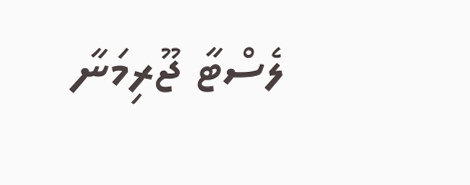ލެސްޓާ ޖޫރިމަނާ